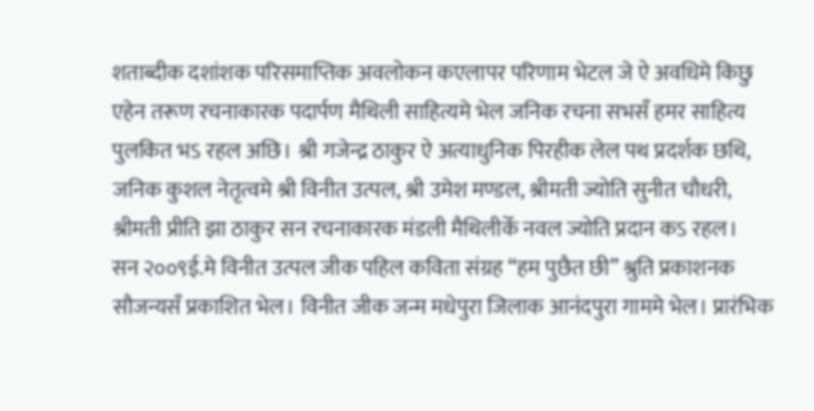शताब्दीक दशांशक परिसमाप्तिक अवलोकन कएलापर परिणाम भेटल जे ऐ अवधिमे किछु एहेन तरूण रचनाकारक पदार्पण मैथिली साहित्यमे भेल जनिक रचना सभसँ हमर साहित्य पुलकित भऽ रहल अछि। श्री गजेन्द्र ठाकुर ऐ अत्याधुनिक पिरहीक लेल पथ प्रदर्शक छथि, जनिक कुशल नेतृत्वमे श्री विनीत उत्पल, श्री उमेश मण्डल, श्रीमती ज्योति सुनीत चौधरी, श्रीमती प्रीति झा ठाकुर सन रचनाकारक मंडली मैथिलीकेँ नवल ज्योति प्रदान कऽ रहल।
सन २००९ई.मे विनीत उत्पल जीक पहिल कविता संग्रह “हम पुछैत छी” श्रुति प्रकाशनक सौजन्यसँ प्रकाशित भेल। विनीत जीक जन्म मधेपुरा जिलाक आनंदपुरा गाममे भेल। प्रारंभिक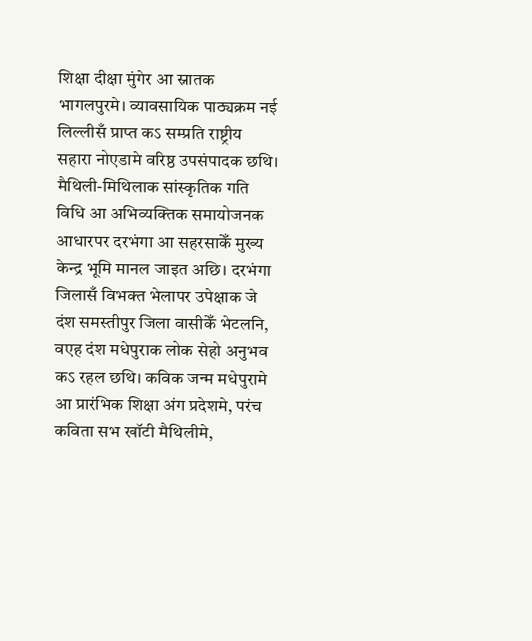शिक्षा दीक्षा मुंगेर आ स्नातक भागलपुरमे। व्यावसायिक पाठ्यक्रम नई लिल्लीसँ प्राप्त कऽ सम्प्रति राष्ट्रीय सहारा नोएडामे वरिष्ठ उपसंपादक छथि। मैथिली-मिथिलाक सांस्कृतिक गति विधि आ अभिव्यक्तिक समायोजनक आधारपर दरभंगा आ सहरसाकेँ मुख्य केन्द्र भूमि मानल जाइत अछि। दरभंगा जिलासँ विभक्त भेलापर उपेक्षाक जे दंश समस्तीपुर जिला वासीकेँ भेटलनि, वएह दंश मधेपुराक लोक सेहो अनुभव कऽ रहल छथि। कविक जन्म मधेपुरामे आ प्रारंभिक शिक्षा अंग प्रदेशमे, परंच कविता सभ खॉटी मैथिलीमे,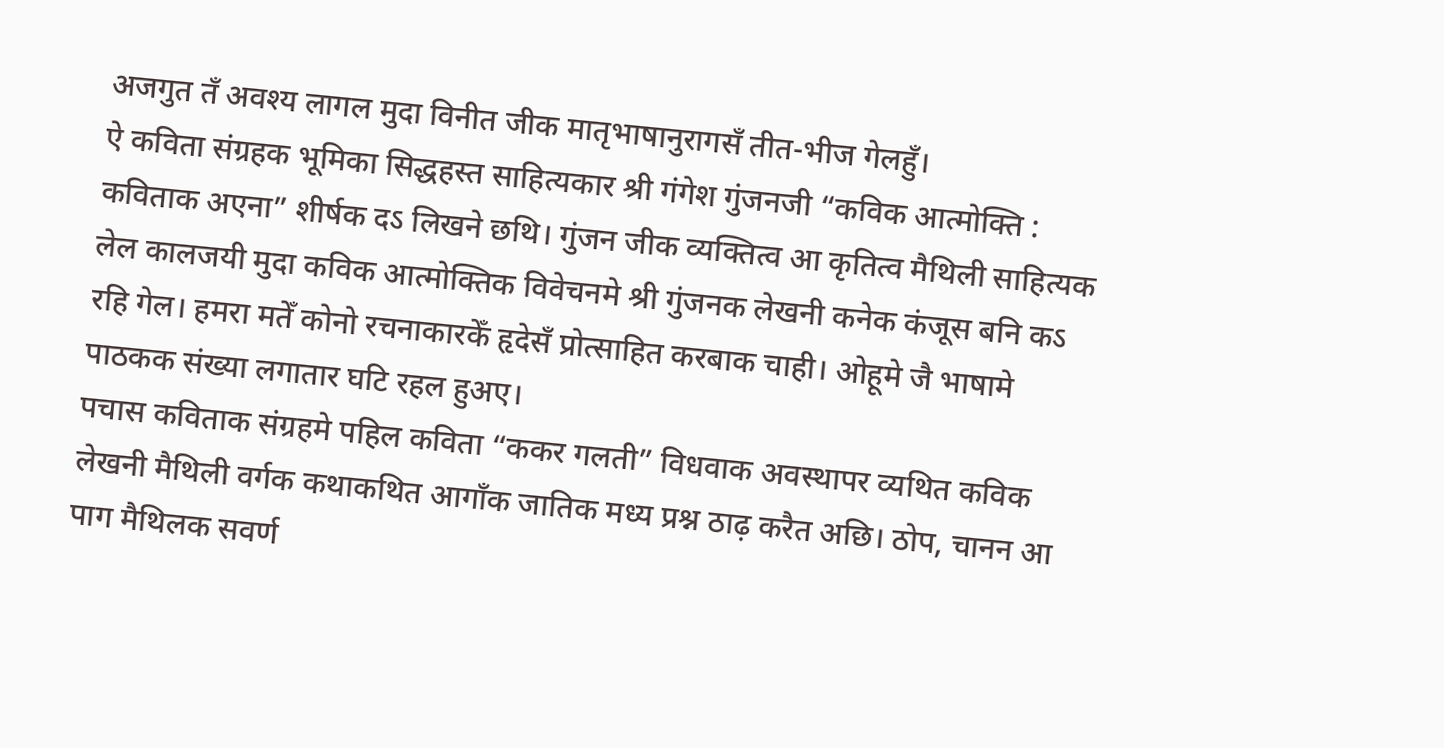अजगुत तँ अवश्य लागल मुदा विनीत जीक मातृभाषानुरागसँ तीत-भीज गेलहुँ।
ऐ कविता संग्रहक भूमिका सिद्धहस्त साहित्यकार श्री गंगेश गुंजनजी “कविक आत्मोक्ति : कविताक अएना” शीर्षक दऽ लिखने छथि। गुंजन जीक व्यक्तित्व आ कृतित्व मैथिली साहित्यक लेल कालजयी मुदा कविक आत्मोक्तिक विवेचनमे श्री गुंजनक लेखनी कनेक कंजूस बनि कऽ रहि गेल। हमरा मतेँ कोनो रचनाकारकेँ हृदेसँ प्रोत्साहित करबाक चाही। ओहूमे जै भाषामे पाठकक संख्या लगातार घटि रहल हुअए।
पचास कविताक संग्रहमे पहिल कविता “ककर गलती” विधवाक अवस्थापर व्यथित कविक लेखनी मैथिली वर्गक कथाकथित आगाँक जातिक मध्य प्रश्न ठाढ़ करैत अछि। ठोप, चानन आ पाग मैथिलक सवर्ण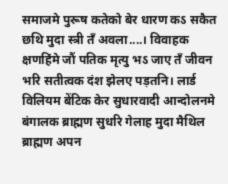समाजमे पुरूष कतेको बेर धारण कऽ सकैत छथि मुदा स्त्री तँ अवला....। विवाहक क्षणहिंमे जौं पतिक मृत्यु भऽ जाए तँ जीवन भरि सतीत्वक दंश झेलए पड़तनि। लार्ड विलियम बेंटिक केर सुधारवादी आन्दोलनमे बंगालक ब्राह्मण सुधरि गेलाह मुदा मैथिल ब्राह्मण अपन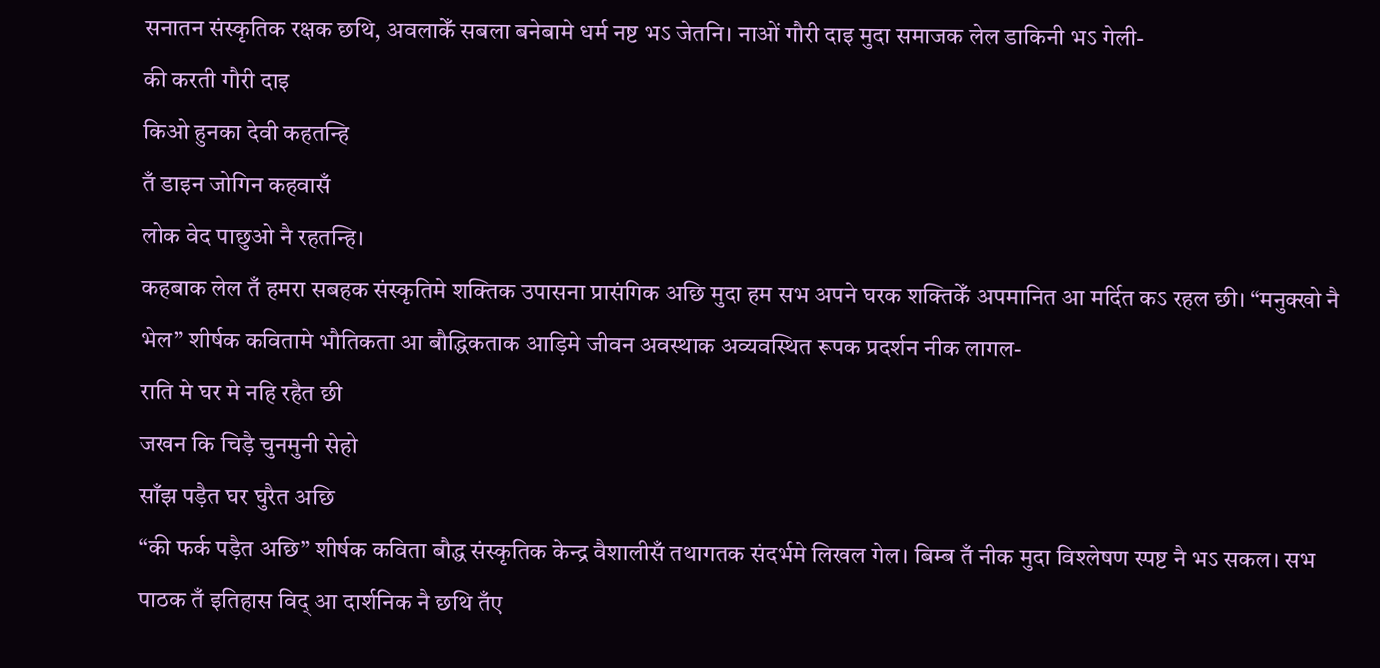सनातन संस्कृतिक रक्षक छथि, अवलाकेँ सबला बनेबामे धर्म नष्ट भऽ जेतनि। नाओं गौरी दाइ मुदा समाजक लेल डाकिनी भऽ गेली-
की करती गौरी दाइ
किओ हुनका देवी कहतन्हि
तँ डाइन जोगिन कहवासँ
लोक वेद पाछुओ नै रहतन्हि।
कहबाक लेल तँ हमरा सबहक संस्कृतिमे शक्तिक उपासना प्रासंगिक अछि मुदा हम सभ अपने घरक शक्तिकेँ अपमानित आ मर्दित कऽ रहल छी। “मनुक्खो नै भेल” शीर्षक कवितामे भौतिकता आ बौद्धिकताक आड़िमे जीवन अवस्थाक अव्यवस्थित रूपक प्रदर्शन नीक लागल-
राति मे घर मे नहि रहैत छी
जखन कि चिड़ै चुनमुनी सेहो
साँझ पड़ैत घर घुरैत अछि
“की फर्क पड़ैत अछि” शीर्षक कविता बौद्ध संस्कृतिक केन्द्र वैशालीसँ तथागतक संदर्भमे लिखल गेल। बिम्ब तँ नीक मुदा विश्लेषण स्पष्ट नै भऽ सकल। सभ पाठक तँ इतिहास विद् आ दार्शनिक नै छथि तँए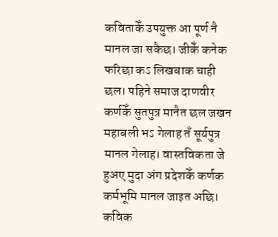कविताकेँ उपयुक्त आ पूर्ण नै मानल जा सकैछ। जीकेँ कनेक फरिछा कऽ लिखबाक चाही छल। पहिने समाज दाणवीर कर्णकेँ सुतपुत्र मानैत छल जखन महाबली भऽ गेलाह तँ सूर्यपुत्र मानल गेलाह। वास्तविकता जे हुअए मुदा अंग प्रदेशकेँ कर्णक कर्मभूमि मानल जाइत अछि। कविक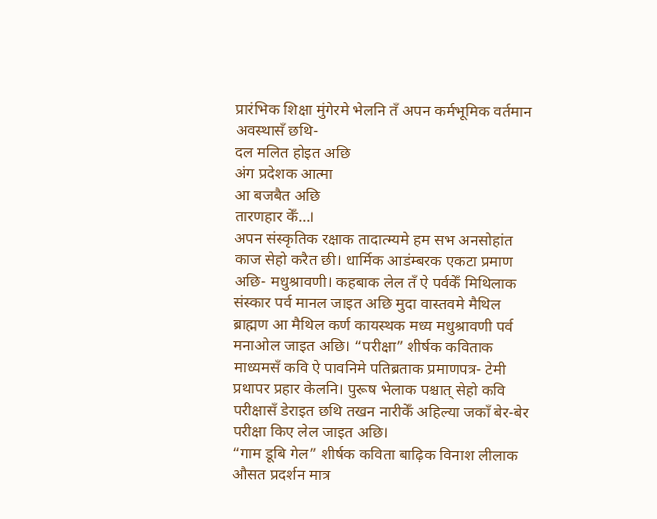प्रारंभिक शिक्षा मुंगेरमे भेलनि तँ अपन कर्मभूमिक वर्तमान अवस्थासँ छथि-
दल मलित होइत अछि
अंग प्रदेशक आत्मा
आ बजबैत अछि
तारणहार केँ...।
अपन संस्कृतिक रक्षाक तादात्म्यमे हम सभ अनसोहांत काज सेहो करैत छी। धार्मिक आडंम्बरक एकटा प्रमाण अछि- मधुश्रावणी। कहबाक लेल तँ ऐ पर्वकेँ मिथिलाक संस्कार पर्व मानल जाइत अछि मुदा वास्तवमे मैथिल ब्राह्मण आ मैथिल कर्ण कायस्थक मध्य मधुश्रावणी पर्व मनाओल जाइत अछि। “परीक्षा” शीर्षक कविताक माध्यमसँ कवि ऐ पावनिमे पतिब्रताक प्रमाणपत्र- टेमी प्रथापर प्रहार केलनि। पुरूष भेलाक पश्चात् सेहो कवि परीक्षासँ डेराइत छथि तखन नारीकेँ अहिल्या जकाँ बेर-बेर परीक्षा किए लेल जाइत अछि।
“गाम डूबि गेल” शीर्षक कविता बाढ़िक विनाश लीलाक औसत प्रदर्शन मात्र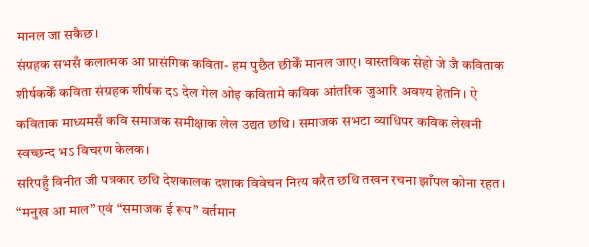मानल जा सकैछ।
संग्रहक सभसँ कलात्मक आ प्रासंगिक कविता- हम पुछैत छीकेँ मानल जाए। वास्तविक सेहो जे जै कविताक शीर्षककेँ कविता संग्रहक शीर्षक दऽ देल गेल ओइ कवितामे कविक आंतरिक जुआरि अवश्य हेतनि। ऐ कविताक माध्यमसँ कवि समाजक समीक्षाक लेल उद्यत छथि। समाजक सभटा व्याधिपर कविक लेखनी स्वच्छन्द भऽ विचरण केलक।
सरिपहुँ विनीत जी पत्रकार छथि देशकालक दशाक विवेचन नित्य करैत छथि तखन रचना झाँपल कोना रहत। “मनुख आ माल” एवं “समाजक ई रूप” वर्तमान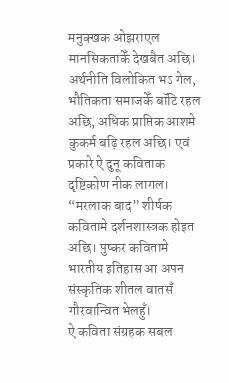मनुक्खक ओझराएल मानसिकताकेँ देखबैत अछि। अर्थनीति विलोकित भऽ गेल, भौतिकता समाजकेँ बॉटि रहल अछि, अधिक प्राप्तिक आशमे कुकर्म बढ़ि रहल अछि। एवं प्रकारे ऐ दुनू कविताक दृष्टिकोण नीक लागल। “मरलाक बाद” शीर्षक कवितामे दर्शनशास्त्रक होइत अछि। पुष्कर कवितामे भारतीय इतिहास आ अपन संस्कृतिक शीतल वातसँ गौरवान्वित भेलहुँ।
ऐ कविता संग्रहक सबल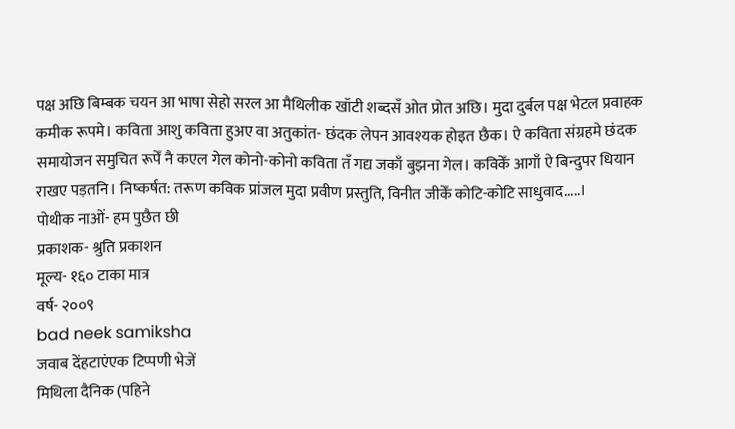पक्ष अछि बिम्बक चयन आ भाषा सेहो सरल आ मैथिलीक खॉटी शब्दसँ ओत प्रोत अछि। मुदा दुर्बल पक्ष भेटल प्रवाहक कमीक रूपमे। कविता आशु कविता हुअए वा अतुकांत- छंदक लेपन आवश्यक होइत छैक। ऐ कविता संग्रहमे छंदक समायोजन समुचित रूपेँ नै कएल गेल कोनो-कोनो कविता तँ गद्य जकाँ बुझना गेल। कविकेँ आगाँ ऐ बिन्दुपर धियान राखए पड़तनि। निष्कर्षत: तरूण कविक प्रांजल मुदा प्रवीण प्रस्तुति, विनीत जीकेँ कोटि-कोटि साधुवाद.....।
पोथीक नाओं- हम पुछैत छी
प्रकाशक- श्रुति प्रकाशन
मूल्य- १६० टाका मात्र
वर्ष- २००९
bad neek samiksha
जवाब देंहटाएंएक टिप्पणी भेजें
मिथिला दैनिक (पहिने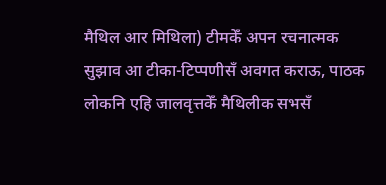मैथिल आर मिथिला) टीमकेँ अपन रचनात्मक सुझाव आ टीका-टिप्पणीसँ अवगत कराऊ, पाठक लोकनि एहि जालवृत्तकेँ मैथिलीक सभसँ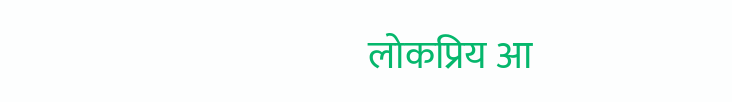लोकप्रिय आ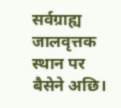सर्वग्राह्य जालवृत्तक स्थान पर बैसेने अछि।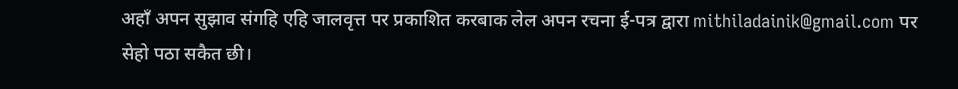अहाँ अपन सुझाव संगहि एहि जालवृत्त पर प्रकाशित करबाक लेल अपन रचना ई-पत्र द्वारा mithiladainik@gmail.com पर सेहो पठा सकैत छी।